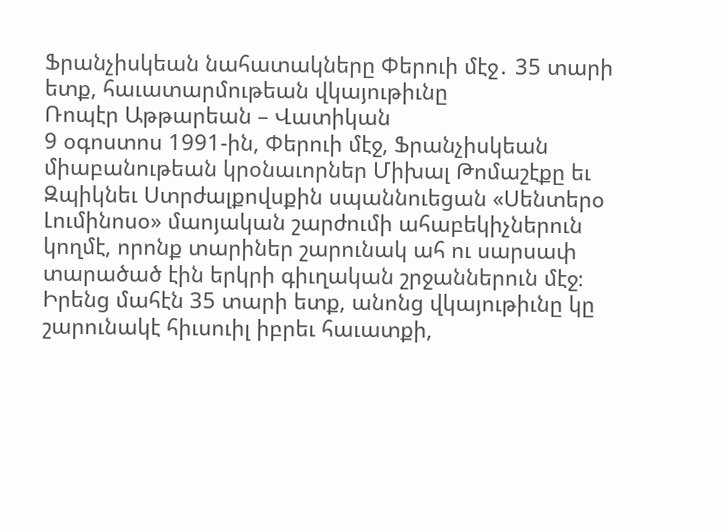Ֆրանչիսկեան նահատակները Փերուի մէջ․ 35 տարի ետք, հաւատարմութեան վկայութիւնը
Ռոպէր Աթթարեան – Վատիկան
9 օգոստոս 1991-ին, Փերուի մէջ, Ֆրանչիսկեան միաբանութեան կրօնաւորներ Միխալ Թոմաշէքը եւ Զպիկնեւ Ստրժալքովսքին սպաննուեցան «Սենտերօ Լումինոսօ» մաոյական շարժումի ահաբեկիչներուն կողմէ, որոնք տարիներ շարունակ ահ ու սարսափ տարածած էին երկրի գիւղական շրջաններուն մէջ։
Իրենց մահէն 35 տարի ետք, անոնց վկայութիւնը կը շարունակէ հիւսուիլ իբրեւ հաւատքի,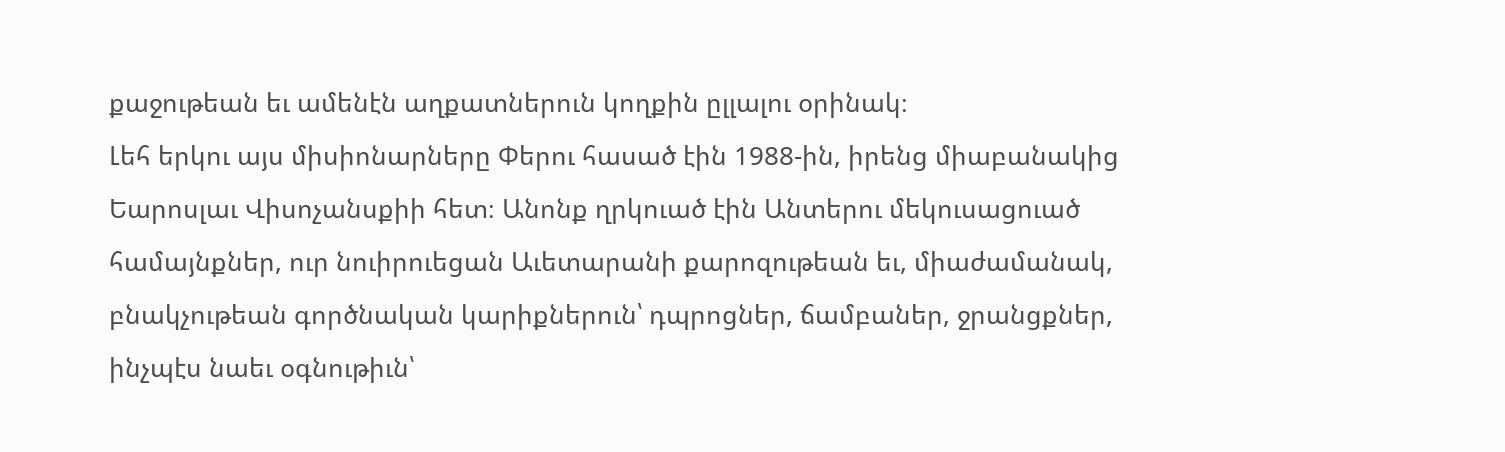քաջութեան եւ ամենէն աղքատներուն կողքին ըլլալու օրինակ։
Լեհ երկու այս միսիոնարները Փերու հասած էին 1988-ին, իրենց միաբանակից Եարոսլաւ Վիսոչանսքիի հետ։ Անոնք ղրկուած էին Անտերու մեկուսացուած համայնքներ, ուր նուիրուեցան Աւետարանի քարոզութեան եւ, միաժամանակ, բնակչութեան գործնական կարիքներուն՝ դպրոցներ, ճամբաներ, ջրանցքներ, ինչպէս նաեւ օգնութիւն՝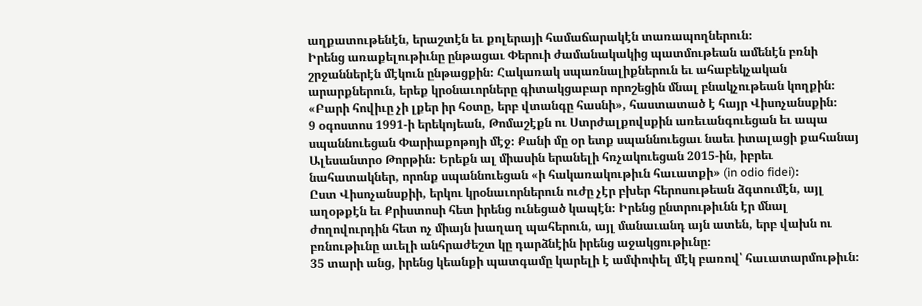աղքատութենէն, երաշտէն եւ քոլերայի համաճարակէն տառապողներուն։
Իրենց առաքելութիւնը ընթացաւ Փերուի ժամանակակից պատմութեան ամենէն բռնի շրջաններէն մէկուն ընթացքին։ Հակառակ սպառնալիքներուն եւ ահաբեկչական արարքներուն, երեք կրօնաւորները գիտակցաբար որոշեցին մնալ բնակչութեան կողքին։ «Բարի հովիւը չի լքեր իր հօտը, երբ վտանգը հասնի», հաստատած է հայր Վիսոչանսքին։
9 օգոստոս 1991-ի երեկոյեան, Թոմաշէքն ու Ստրժալքովսքին առեւանգուեցան եւ ապա սպաննուեցան Փարիաքոթոյի մէջ։ Քանի մը օր ետք սպաննուեցաւ նաեւ իտալացի քահանայ Ալեսանտրօ Թորթին։ Երեքն ալ միասին երանելի հռչակուեցան 2015-ին, իբրեւ նահատակներ, որոնք սպաննուեցան «ի հակառակութիւն հաւատքի» (in odio fidei)։
Ըստ Վիսոչանսքիի, երկու կրօնաւորներուն ուժը չէր բխեր հերոսութեան ձգտումէն, այլ աղօթքէն եւ Քրիստոսի հետ իրենց ունեցած կապէն։ Իրենց ընտրութիւնն էր մնալ ժողովուրդին հետ ոչ միայն խաղաղ պահերուն, այլ մանաւանդ այն ատեն, երբ վախն ու բռնութիւնը աւելի անհրաժեշտ կը դարձնէին իրենց աջակցութիւնը։
35 տարի անց, իրենց կեանքի պատգամը կարելի է ամփոփել մէկ բառով՝ հաւատարմութիւն։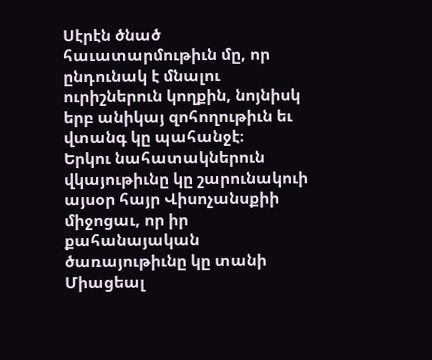Սէրէն ծնած հաւատարմութիւն մը, որ ընդունակ է մնալու ուրիշներուն կողքին, նոյնիսկ երբ անիկայ զոհողութիւն եւ վտանգ կը պահանջէ։
Երկու նահատակներուն վկայութիւնը կը շարունակուի այսօր հայր Վիսոչանսքիի միջոցաւ, որ իր քահանայական ծառայութիւնը կը տանի Միացեալ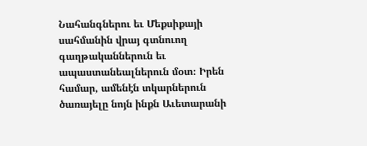Նահանգներու եւ Մեքսիքայի սահմանին վրայ գտնուող գաղթականներուն եւ ապաստանեալներուն մօտ։ Իրեն համար, ամենէն տկարներուն ծառայելը նոյն ինքն Աւետարանի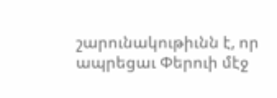շարունակութիւնն է, որ ապրեցաւ Փերուի մէջ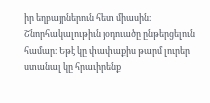իր եղբայրներուն հետ միասին։
Շնորհակալութիւն յօդուածը ընթերցելուն համար։ Եթէ կը փափաքիս թարմ լուրեր ստանալ կը հրաւիրենք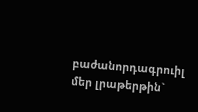բաժանորդագրուիլ մեր լրաթերթին`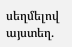սեղմելով այստեղ.